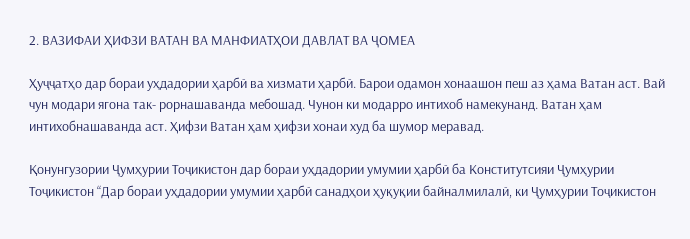2. ВАЗИФАИ ҲИФЗИ ВАТАН ВА МАНФИАТҲОИ ДАВЛАТ ВА ҶОМЕА

Ҳуҷҷатҳо дар бораи уҳдадории ҳарбӣ ва хизмати ҳарбӣ. Барои одамон хонаашон пеш аз ҳама Ватан аст. Вай чун модари ягона так- рорнашаванда мебошад. Чунон ки модарро интихоб намекунанд. Ватан ҳам интихобнашаванда аст. Ҳифзи Ватан ҳам ҳифзи хонаи худ ба шумор меравад.

Қонунгузории Ҷумҳурии Тоҷикистон дар бораи уҳдадории умумии ҳарбӣ ба Конститутсияи Ҷумҳурии Тоҷикистон “Дар бораи уҳдадории умумии ҳарбӣ санадҳои ҳуқуқии байналмилалӣ, ки Ҷумҳурии Тоҷикистон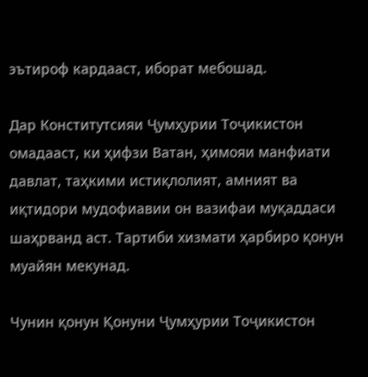эътироф кардааст, иборат мебошад.

Дар Конститутсияи Ҷумҳурии Тоҷикистон омадааст, ки ҳифзи Ватан, ҳимояи манфиати давлат, таҳкими истиқлолият, амният ва иқтидори мудофиавии он вазифаи муқаддаси шаҳрванд аст. Тартиби хизмати ҳарбиро қонун муайян мекунад.

Чунин қонун Қонуни Ҷумҳурии Тоҷикистон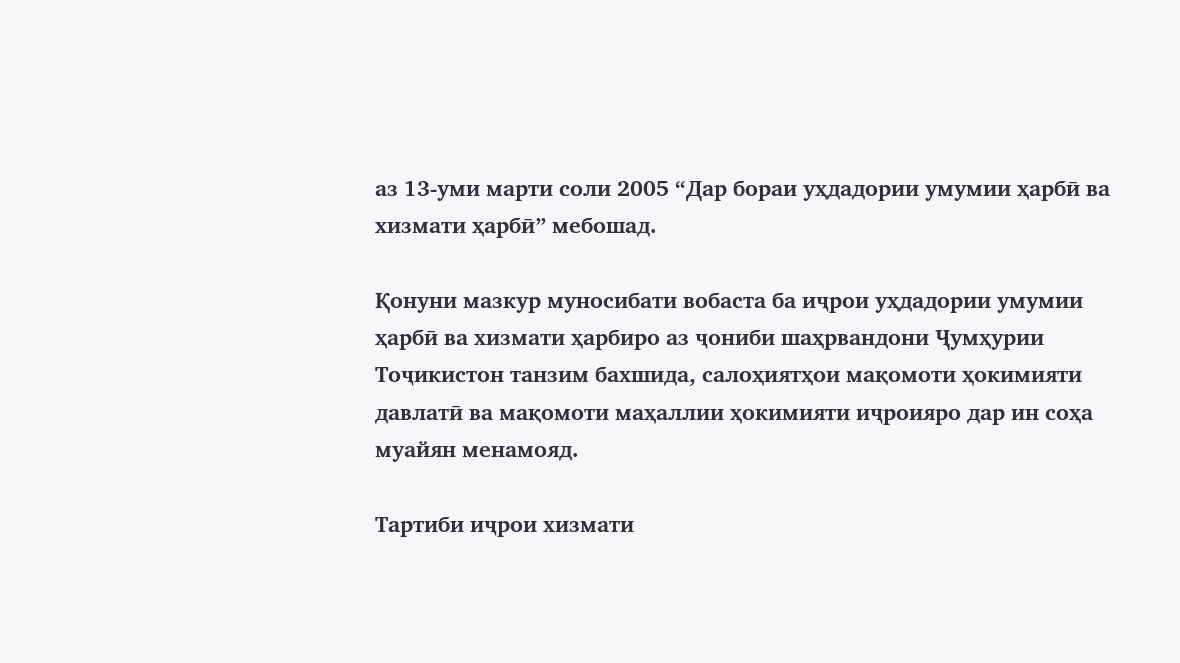аз 13-уми марти соли 2005 “Дар бораи уҳдадории умумии ҳарбӣ ва хизмати ҳарбӣ” мебошад.

Қонуни мазкур муносибати вобаста ба иҷрои уҳдадории умумии ҳарбӣ ва хизмати ҳарбиро аз ҷониби шаҳрвандони Ҷумҳурии Тоҷикистон танзим бахшида, салоҳиятҳои мақомоти ҳокимияти давлатӣ ва мақомоти маҳаллии ҳокимияти иҷроияро дар ин соҳа муайян менамояд.

Тартиби иҷрои хизмати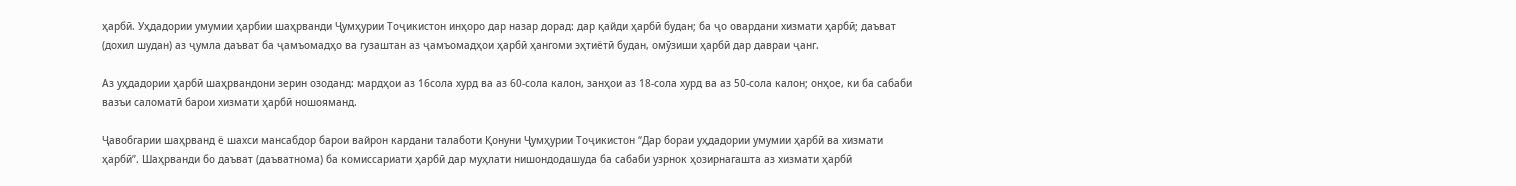ҳарбӣ. Уҳдадории умумии ҳарбии шаҳрванди Ҷумҳурии Тоҷикистон инҳоро дар назар дорад: дар қайди ҳарбӣ будан; ба ҷо овардани хизмати ҳарбӣ; даъват (дохил шудан) аз ҷумла даъват ба ҷамъомадҳо ва гузаштан аз ҷамъомадҳои ҳарбӣ ҳангоми эҳтиётӣ будан, омӯзиши ҳарбӣ дар давраи ҷанг.

Аз уҳдадории ҳарбӣ шаҳрвандони зерин озоданд: мардҳои аз 16сола хурд ва аз 60-сола калон, занҳои аз 18-сола хурд ва аз 50-сола калон; онҳое, ки ба сабаби вазъи саломатӣ барои хизмати ҳарбӣ ношояманд.

Ҷавобгарии шаҳрванд ё шахси мансабдор барои вайрон кардани талаботи Қонуни Ҷумҳурии Тоҷикистон “Дар бораи уҳдадории умумии ҳарбӣ ва хизмати ҳарбӣ”. Шаҳрванди бо даъват (даъватнома) ба комиссариати ҳарбӣ дар муҳлати нишондодашуда ба сабаби узрнок ҳозирнагашта аз хизмати ҳарбӣ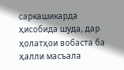саркашикарда ҳисобида шуда, дар ҳолатҳои вобаста ба ҳалли масъала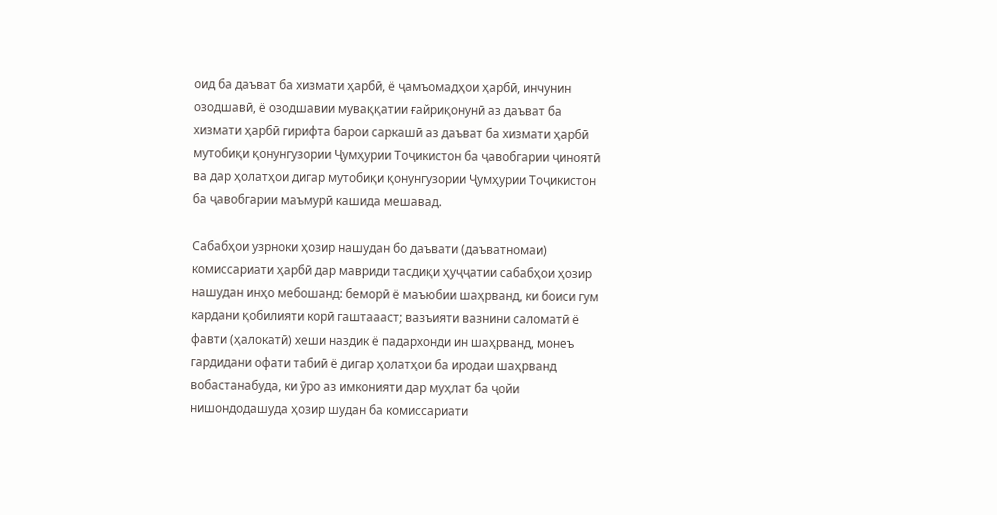оид ба даъват ба хизмати ҳарбӣ, ё ҷамъомадҳои ҳарбӣ, инчунин озодшавӣ, ё озодшавии муваққатии ғайриқонунӣ аз даъват ба хизмати ҳарбӣ гирифта барои саркашӣ аз даъват ба хизмати ҳарбӣ мутобиқи қонунгузории Ҷумҳурии Тоҷикистон ба ҷавобгарии ҷиноятӣ ва дар ҳолатҳои дигар мутобиқи қонунгузории Ҷумҳурии Тоҷикистон ба ҷавобгарии маъмурӣ кашида мешавад.

Сабабҳои узрноки ҳозир нашудан бо даъвати (даъватномаи) комиссариати ҳарбӣ дар мавриди тасдиқи ҳуҷҷатии сабабҳои ҳозир нашудан инҳо мебошанд: беморӣ ё маъюбии шаҳрванд, ки боиси гум кардани қобилияти корӣ гаштаааст; вазъияти вазнини саломатӣ ё фавти (ҳалокатӣ) хеши наздик ё падархонди ин шаҳрванд, монеъ гардидани офати табиӣ ё дигар ҳолатҳои ба иродаи шаҳрванд вобастанабуда, ки ӯро аз имконияти дар муҳлат ба ҷойи нишондодашуда ҳозир шудан ба комиссариати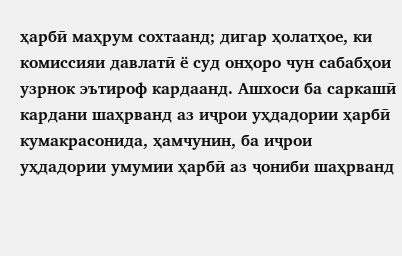ҳарбӣ маҳрум сохтаанд; дигар ҳолатҳое, ки комиссияи давлатӣ ё суд онҳоро чун сабабҳои узрнок эътироф кардаанд. Ашхоси ба саркашӣ кардани шаҳрванд аз иҷрои уҳдадории ҳарбӣ кумакрасонида, ҳамчунин, ба иҷрои уҳдадории умумии ҳарбӣ аз ҷониби шаҳрванд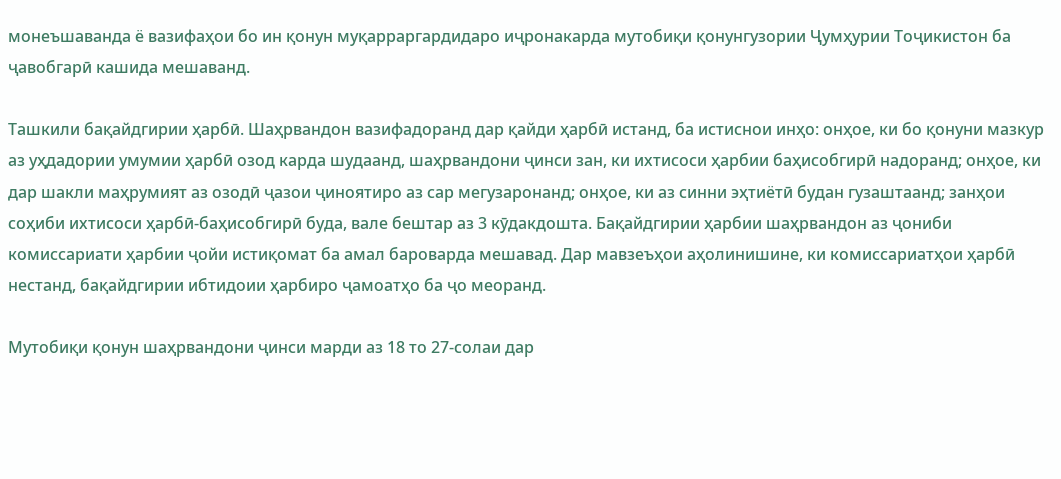монеъшаванда ё вазифаҳои бо ин қонун муқарраргардидаро иҷронакарда мутобиқи қонунгузории Ҷумҳурии Тоҷикистон ба ҷавобгарӣ кашида мешаванд.

Ташкили бақайдгирии ҳарбӣ. Шаҳрвандон вазифадоранд дар қайди ҳарбӣ истанд, ба истиснои инҳо: онҳое, ки бо қонуни мазкур аз уҳдадории умумии ҳарбӣ озод карда шудаанд, шаҳрвандони ҷинси зан, ки ихтисоси ҳарбии баҳисобгирӣ надоранд; онҳое, ки дар шакли маҳрумият аз озодӣ ҷазои ҷиноятиро аз сар мегузаронанд; онҳое, ки аз синни эҳтиётӣ будан гузаштаанд; занҳои соҳиби ихтисоси ҳарбӣ-баҳисобгирӣ буда, вале бештар аз 3 кӯдакдошта. Бақайдгирии ҳарбии шаҳрвандон аз ҷониби комиссариати ҳарбии ҷойи истиқомат ба амал бароварда мешавад. Дар мавзеъҳои аҳолинишине, ки комиссариатҳои ҳарбӣ нестанд, бақайдгирии ибтидоии ҳарбиро ҷамоатҳо ба ҷо меоранд.

Мутобиқи қонун шаҳрвандони ҷинси марди аз 18 то 27-солаи дар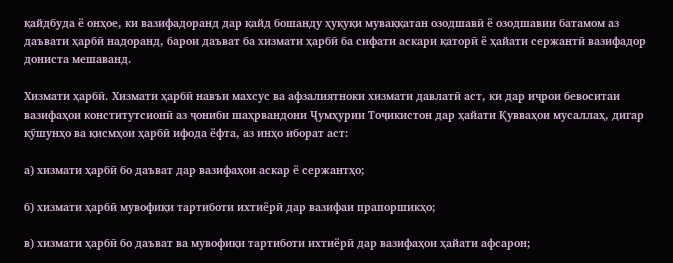қайдбуда ё онҳое, ки вазифадоранд дар қайд бошанду ҳуқуқи муваққатан озодшавӣ ё озодшавии батамом аз даъвати ҳарбӣ надоранд, барои даъват ба хизмати ҳарбӣ ба сифати аскари қаторӣ ё ҳайати сержантӣ вазифадор дониста мешаванд.

Хизмати ҳарбӣ. Хизмати ҳарбӣ навъи махсус ва афзалиятноки хизмати давлатӣ аст, ки дар иҷрои бевоситаи вазифаҳои конститутсионӣ аз ҷониби шаҳрвандони Ҷумҳурии Тоҷикистон дар ҳайати Қувваҳои мусаллаҳ, дигар қӯшунҳо ва қисмҳои ҳарбӣ ифода ёфта, аз инҳо иборат аст:

а) хизмати ҳарбӣ бо даъват дар вазифаҳои аскар ё сержантҳо;

б) хизмати ҳарбӣ мувофиқи тартиботи ихтиёрӣ дар вазифаи прапоршикҳо;

в) хизмати ҳарбӣ бо даъват ва мувофиқи тартиботи ихтиёрӣ дар вазифаҳои ҳайати афсарон;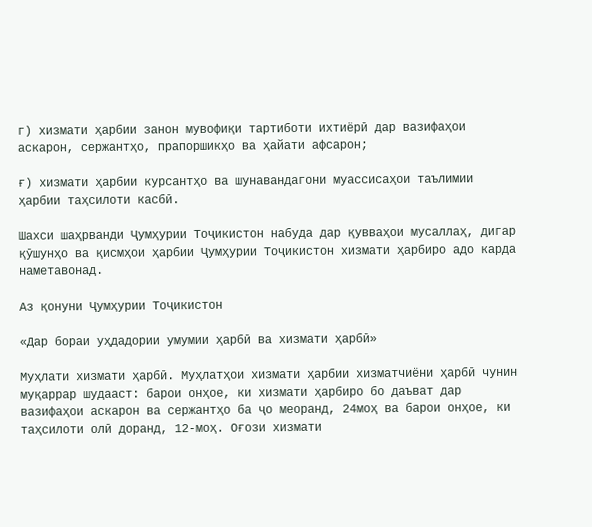г) хизмати ҳарбии занон мувофиқи тартиботи ихтиёрӣ дар вазифаҳои аскарон, сержантҳо, прапоршикҳо ва ҳайати афсарон;

ғ) хизмати ҳарбии курсантҳо ва шунавандагони муассисаҳои таълимии ҳарбии таҳсилоти касбӣ.

Шахси шаҳрванди Ҷумҳурии Тоҷикистон набуда дар қувваҳои мусаллаҳ, дигар қӯшунҳо ва қисмҳои ҳарбии Ҷумҳурии Тоҷикистон хизмати ҳарбиро адо карда наметавонад.

Аз қонуни Ҷумҳурии Тоҷикистон

«Дар бораи уҳдадории умумии ҳарбӣ ва хизмати ҳарбӣ»

Муҳлати хизмати ҳарбӣ. Муҳлатҳои хизмати ҳарбии хизматчиёни ҳарбӣ чунин муқаррар шудааст: барои онҳое, ки хизмати ҳарбиро бо даъват дар вазифаҳои аскарон ва сержантҳо ба ҷо меоранд, 24моҳ ва барои онҳое, ки таҳсилоти олӣ доранд, 12-моҳ. Оғози хизмати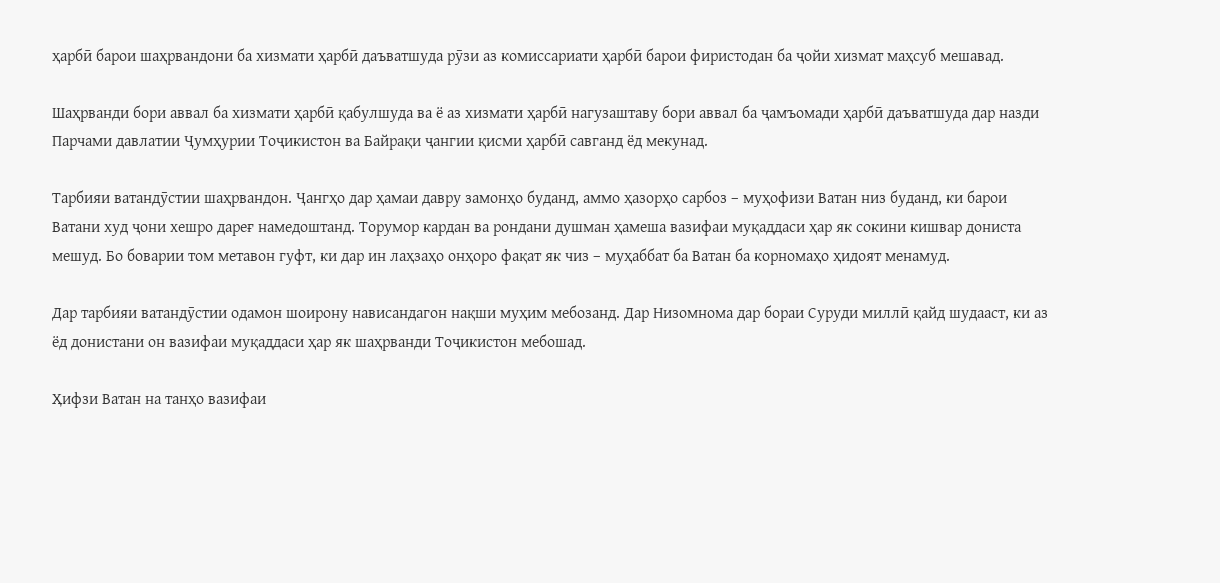ҳарбӣ барои шаҳрвандони ба хизмати ҳарбӣ даъватшуда рӯзи аз комиссариати ҳарбӣ барои фиристодан ба ҷойи хизмат маҳсуб мешавад.

Шаҳрванди бори аввал ба хизмати ҳарбӣ қабулшуда ва ё аз хизмати ҳарбӣ нагузаштаву бори аввал ба ҷамъомади ҳарбӣ даъватшуда дар назди Парчами давлатии Ҷумҳурии Тоҷикистон ва Байрақи ҷангии қисми ҳарбӣ савганд ёд мекунад.

Тарбияи ватандӯстии шаҳрвандон. Ҷангҳо дар ҳамаи давру замонҳо буданд, аммо ҳазорҳо сарбоз – муҳофизи Ватан низ буданд, ки барои Ватани худ ҷони хешро дареғ намедоштанд. Торумор кардан ва рондани душман ҳамеша вазифаи муқаддаси ҳар як сокини кишвар дониста мешуд. Бо боварии том метавон гуфт, ки дар ин лаҳзаҳо онҳоро фақат як чиз – муҳаббат ба Ватан ба корномаҳо ҳидоят менамуд.

Дар тарбияи ватандӯстии одамон шоирону нависандагон нақши муҳим мебозанд. Дар Низомнома дар бораи Суруди миллӣ қайд шудааст, ки аз ёд донистани он вазифаи муқаддаси ҳар як шаҳрванди Тоҷикистон мебошад.

Ҳифзи Ватан на танҳо вазифаи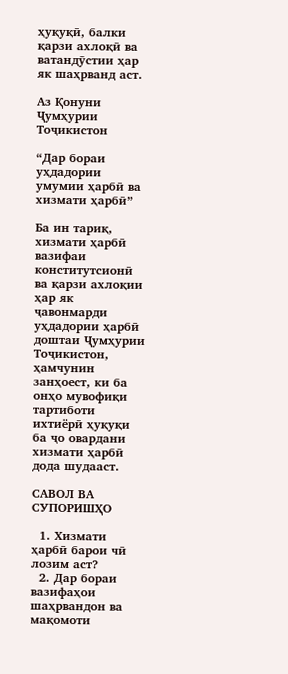ҳуқуқӣ, балки қарзи ахлоқӣ ва ватандӯстии ҳар як шаҳрванд аст.

Аз Қонуни Ҷумҳурии Тоҷикистон

“Дар бораи уҳдадории умумии ҳарбӣ ва хизмати ҳарбӣ”

Ба ин тариқ, хизмати ҳарбӣ вазифаи конститутсионӣ ва қарзи ахлоқии ҳар як ҷавонмарди уҳдадории ҳарбӣ доштаи Ҷумҳурии Тоҷикистон, ҳамчунин занҳоест, ки ба онҳо мувофиқи тартиботи ихтиёрӣ ҳуқуқи ба ҷо овардани хизмати ҳарбӣ дода шудааст.

САВОЛ ВА СУПОРИШҲО

  1. Хизмати ҳарбӣ барои чӣ лозим аст?
  2. Дар бораи вазифаҳои шаҳрвандон ва мақомоти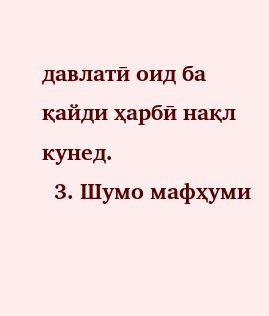давлатӣ оид ба қайди ҳарбӣ нақл кунед.
  3. Шумо мафҳуми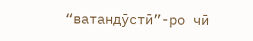“ватандӯстӣ”-ро чӣ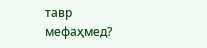тавр мефаҳмед?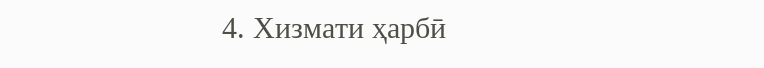4. Хизмати ҳарбӣ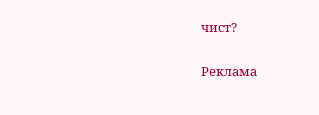чист?

Реклама